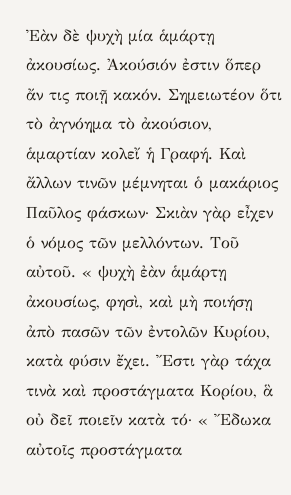Ἐὰν δὲ ψυχὴ μία ἁμάρτῃ ἀκουσίως. Ἀκούσιόν ἐστιν ὅπερ ἄν τις ποιῇ κακόν. Σημειωτέον ὅτι τὸ ἀγνόημα τὸ ἀκούσιον, ἁμαρτίαν κολεἴ ἡ Γραφή. Καὶ ἄλλων τινῶν μέμνηται ὁ μακάριος Παῦλος φάσκων· Σκιὰν γὰρ εἶχεν ὁ νόμος τῶν μελλόντων. Τοῦ αὐτοῦ. « ψυχὴ ἐὰν ἁμάρτῃ ἀκουσίως, φησὶ, καὶ μὴ ποιήσῃ ἀπὸ πασῶν τῶν ἐντολῶν Κυρίου, κατὰ φύσιν ἔχει. Ἔστι γὰρ τάχα τινὰ καὶ προστάγματα Κορίου, ἃ οὐ δεῖ ποιεῖν κατὰ τό· « Ἔδωκα αὐτοῖς προστάγματα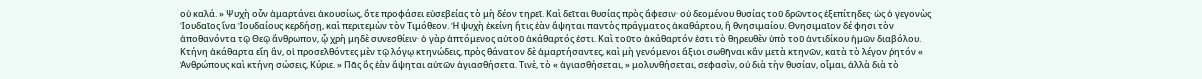οὐ καλά. » Ψυχὴ οὗν ἁμαρτάνει ἀκουσίως, ὅτε προφάσει εὐσεβείας τὸ μὴ δέον τηρεῖ. Καὶ δεῖται θυσίας πρὸς ἄφεσιν· οὐ δεομένου θυσίας τοῦ δρῶντος ἐξεπίτηδες· ὡς ὁ γεγονὼς Ἰουδαῖος ἵνα Ἰουδαίους κερδήσῃ, καὶ περιτεμὼν τὸν Τιμόθεον. Ἡ ψυχὴ ἐκείνη ἥτις ἐὰν ἄψηται παντὸς πράγματος ἀκαθάρτου, ἢ θνησιμαίου. Θνησιμαῖον δέ φησι τὸν ἀποθανόντα τῷ Θεῷ ἄνθρωπον, ᾧ χρὴ μηδὲ συνεσθίειν· ὁ γὰρ ἁπτόμενος αὐτοῦ ἀκάθαρτός ἐστι. Καὶ τοῦτο ἀκάθαρτόν ἐστι τὸ θηρευθὲν ὑπὸ τοῦ ἀντιδίκου ἡμῶν διαβόλου. Κτήνη ἀκάθαρτα εἴη ἂν, οἱ προσελθόντες μὲν τῷ λόγῳ κτηνώδεις, πρὸς θάνατον δὲ ἁμαρτήσαντες, καὶ μὴ γενόμενοι ἄξιοι σωθῆναι κἂν μετὰ κτηνῶν, κατὰ τὸ λέγον ῥητόν « Ἀνθρώπους καὶ κτήνη σώσεις, Κύριε. » Πᾶς ὃς ἐὰν ἄψηται αὐτῶν ἀγιασθήσετα. Τινὲ, τὸ « ἁγιασθήσεται, » μολυνθήσεται, σεφασὶν, οὐ διὰ τὴν θυσίαν, οἶμαι, ἀλλὰ διὰ τὸ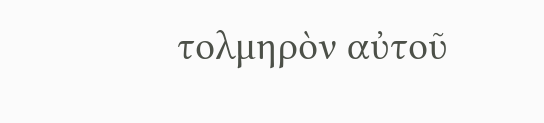τολμηρὸν αὐτοῦ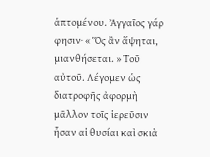ἁπτομένου. Ἀγγαῖος γάρ φησιν· « Ὅς ἂν ἅψηται, μιανθήσεται. » Τοῦ αὐτοῦ. Λέγομεν ὡς διατροφῆς ἀφορμὴ μᾶλλον τοῖς ἱερεῦσιν ἧσαν αἱ θυσίαι καὶ σκιὰ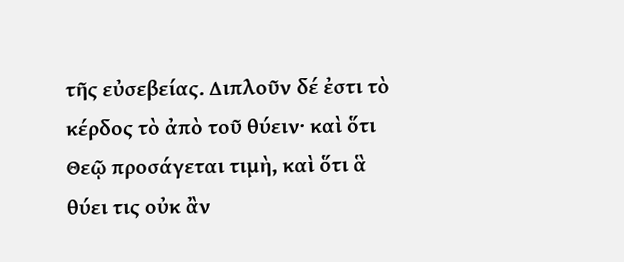τῆς εὐσεβείας. Διπλοῦν δέ ἐστι τὸ κέρδος τὸ ἀπὸ τοῦ θύειν· καὶ ὅτι Θεῷ προσάγεται τιμὴ, καὶ ὅτι ἃ θύει τις οὐκ ἂν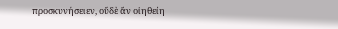προσκυνήσειεν, οὔδὲ ἄν οἰηθείη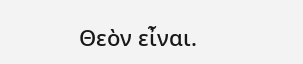Θεὸν εἶναι.